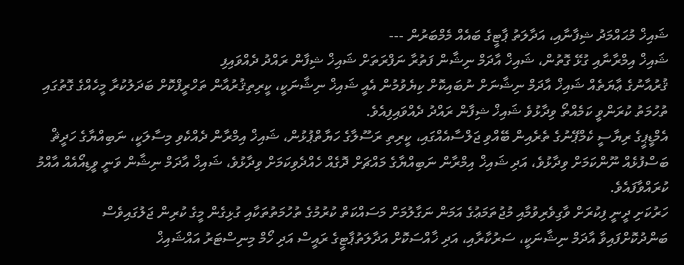ޝައިޚް މުޙައްމަދު ޝިފާނާއި، އަދާލަތު ޕާޓީގެ ބައެއް މެމްބަރުން ---
ޝައިޚް އިމްރާނާއި ގުޅޭ ގޮތުން، ޝައިޚް އާދަމް ނިޝާން ފަތުރާ ނަފްރަތަށް ޝައިޚް ޝިފާން ރައްދު ދެއްވައިފި
ޤުރުއާނުގެ ޢާޔަތެއް ޝައިޚް އާދަމް ނިޝާނަށް ނުބައިކޮށް ކިޔެވުމުން އެއީ ޝައިޚް ނިޝާނަކީ، ކީރިތިޤުރުއާން ތަހްރީފްކޮށް ބަދަލުކުރާ މީހެއްގެ ގޮތުގައި ތުހުމަތު ކުރަންވީ ކަމެއްތޯ ވިދާޅުވެ ޝައިޚް ޝިފާން ރައްދު ދެއްވައިފިއެވެ.
އެމްޑީޕީގެ ރިޔާސީ ކެމްޕޭނުގެ ތެރެއިން ބޭއްވި ޖަލްސާއެއްގައި، ކީރިތި ރަސޫލާގެ ހަޔާތްޕުޅުން، ޝައިޚް އިމްރާން ދެއްކެވި މިސާލަކީ، ނަބިއްޔާގެ ހަދީޘް ބަސްފުޅެއް ނޫންކަމަށް ވިދާޅުވެ، އަދި ޝައިޚް އިމްރާން ނަބިއްޔާގެ މައްޗަށް ދޮގެއް ހެއްދެވިކަމަށް ވިދާޅުވެ، ޝައިޚް އާދަމް ނިޝާން ވަނީ ވީޑިއޯއެއް އާއްމު ކުރައްވާފައެވެ.
ހަރުކަށި ދީނީ ފިކުރަށް ވާގިވެރިވުމާއި މުޖުތަމަޢުގެ އަމަން ނަގާލުމަށް މަސައްކަތް ކުރުމުގެ ތުހުމަތުތަކާއި ގުޅިގެން މީގެ ކުރިން ޖަލުގައިވެސް ބަންދުކޮށްފައިވާ އާދަމް ނިޝާނަކީ، ސަރުކާރާއި، އަދި ޚާއްސަކޮށް އަދާލަތުޕާޓީގެ ރައީސް އަދި ހޯމް މިނިސްޓަރު އައްޝައިޚް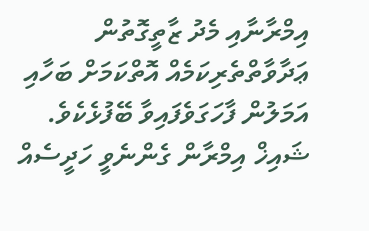އިމްރާނާއި މެދު ޒާތީގޮތުން ޢަދާވާތްތެރިކަމެއް އޮތްކަމަށް ބަހާއި އަމަލުން ފާހަގަވެފައިވާ ބޭފުޅެކެވެ.
ޝައިޚް އިމްރާން ގެންނެވީ ހަދީސެއް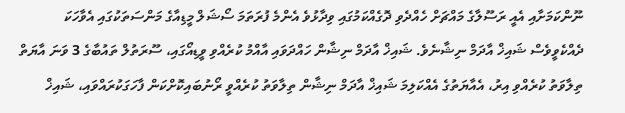ނޫންކަމަށާއި އެއީ ރަސޫލާގެ މައްޗަށް ހެއްދެވި ދޮގެއްކަމުގައި ވިދާޅުވެ އެންމެ ފުރަތަމަ ސޯޝަލް މީޑިއާގެ މަންސަތަކުގައި އެވާހަކަ ދެއްކެވީވެސް ޝައިޚް އާދަމް ނިޝާނެވެ. ޝައިޚް އާދަމް ނިޝާން ހައްދަވައި އާއްމު ކުރެއްވި ވީޑިއޯގައި، ސޫރަތުލް ތައުބާގެ 3 ވަނަ އާޔަތް ތިލާވަތު ކުރެއްވި އިރު، އެއާޔަތުގެ އެއްކަލިމަ ޝައިޚް އާދަމް ނިޝާން ތިލާވަތު ކުރެއްވީ ރޯނުބައިކޮށްކަން ފާހަގަކުރައްވައި، ޝައިޚް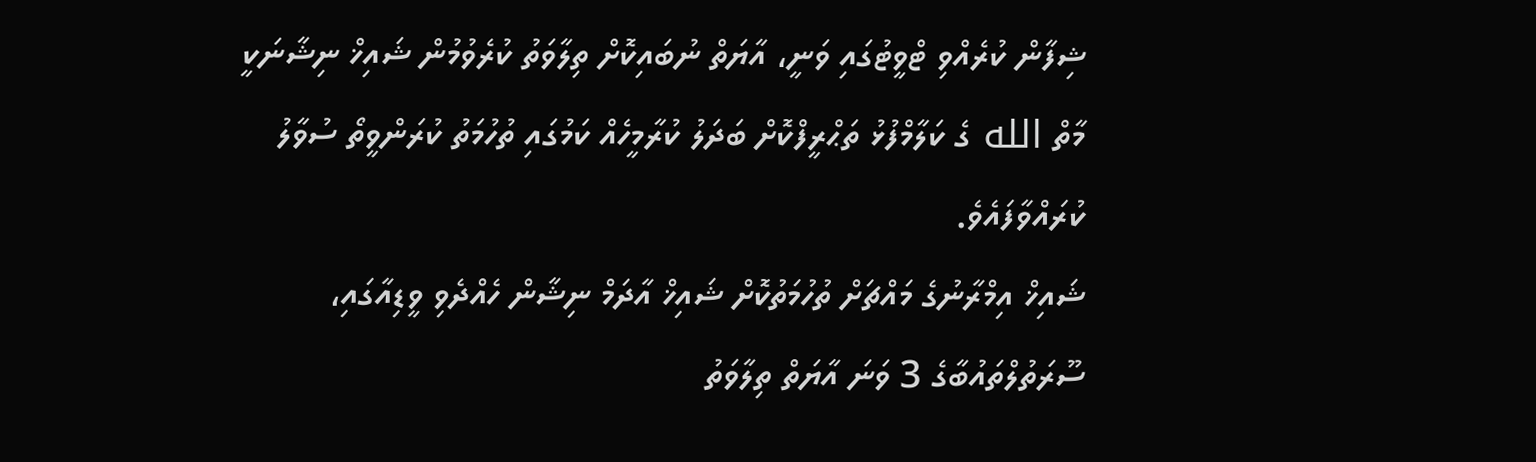ޝިފާން ކުރެއްވި ޓްވީޓުގައި ވަނީ، އާޔަތް ނުބައިކޮށް ތިލާވަތު ކުރެވުމުން ޝައިޚް ނިޝާނަކީ މާތް الله ގެ ކަލާމްފުޅު ތަޙްރީފްކޮށް ބަދަލު ކުރާމީހެއް ކަމުގައި ތުހުމަތު ކުރަންވީތޯ ސުވާލު ކުރައްވާފައެވެ.
ޝައިޚް އިމްރާނުގެ މައްޗަށް ތުހުމަތުކޮށް ޝައިޚް އާދަމް ނިޝާން ހެއްދެވި ވީޑިއާގައި، ސޫރަތުލްތައުބާގެ 3 ވަނަ އާޔަތް ތިލާވަތު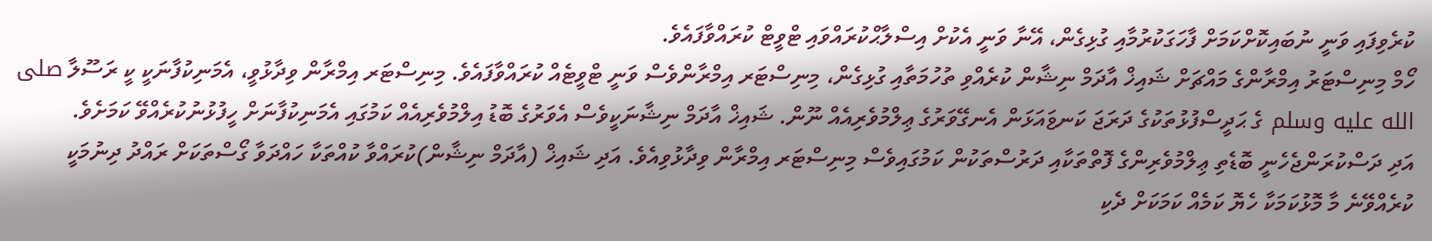ކުރެވިފައި ވަނީ ނުބައިކޮށްކަމަށް ފާހަގަކުރުމާއި ގުޅިގެން، އޭނާ ވަނީ އެކުށް އިސްލާޙްކުރައްވައި ޓްވީޓް ކުރައްވާފައެވެ.
ހޯމް މިނިސްޓަރު އިމްރާންގެ މައްޗަށް ޝައިޚް އާދަމް ނިޝާން ކުރެއްވި ތުހުމަތާއި ގުޅިގެން، މިނިސްޓަރ އިމްރާންވެސް ވަނީ ޓްވީޓެއް ކުރައްވާފައެވެ. މިނިސްޓަރ އިމްރާން ވިދާޅުވީ، އެމަނިކުފާނަކީ ކީ ރަސޫލާ صلى الله عليه وسلم ގެ ޙަދީސްފުޅުތަކުގެ ދަރަޖަ ކަނޱައަޅަން އެނގޭވަރުގެ ޢިލްމުވެރިއެއް ނޫން. ޝައިޚް އާދަމް ނިޝާނަކީވެސް އެވަރުގެ ބޮޑު އިލްމުވެރިއެއް ކަމުގައި އެމަނިކުފާނަށް ހީފުޅުނުކުރެއްވޭ ކަމަށެވެ.
އަދި ދަސްކުރަންޖެހެނީ ބޮޑެތި ޢިލްމުވެރިންގެ ފޮތްތަކާއި ދަރުސްތަކުން ކަމުގައިވެސް މިނިސްޓަރ އިމްރާން ވިދާޅުވިއެވެ. އަދި ޝައިޚް (އާދަމް ނިޝާން)ކުރައްވާ ކުއްތަކާ ހައްދަވާ ގޯސްތަކަށް ރައްދު ދިނުމަކީ ކުރެއްވޭނެ މާ މޮޅުކަމަކާ ހެޔޮ ކަމެއް ކަމަކަށް ދެކި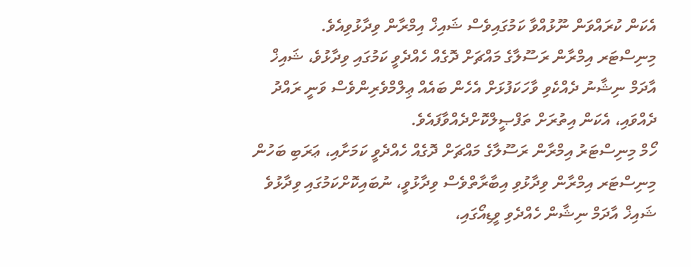އެކަން ކުރައްވަން ނޫޅުއްވާ ކަމުގައިވެސް ޝައިޚް އިމްރާން ވިދާޅުވިއެވެ.
މިނިސްޓަރ އިމްރާން ރަސޫލާގެ މައްޗަށް ދޮގެއް ހެއްދެވީ ކަމުގައި ވިދާޅުވެ، ޝައިޚް އާދަމް ނިޝާނު ދެއްކެވި ވާހަކަފުޅަށް އެހެން ބައެއް ޢިލްމްވެރިންވެސް ވަނީ ރައްދު ދެއްވައި، އެކަން އިތުރަށް ތަފްޞީލްކޮށްދެއްވާފައެވެ.
ހޯމް މިނިސްޓަރު އިމްރާން ރަސޫލާގެ މައްޗަށް ދޮގެއް ހެއްދެވީ ކަމަށާއި، ޢަރަބި ބަހުން މިނިސްޓަރ އިމްރާން ވިދާޅުވި އިބާރާތްވެސް ވިދާޅުވީ، ނުބައިކޮށްކަމުގައި ވިދާޅުވެ ޝައިޚް އާދަމް ނިޝާން ހެއްދެވި ވީޑިއޯގައި،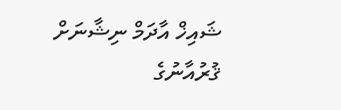ޝައިޚް އާދަމް ނިޝާނަށް ޤުރުއާނުގެ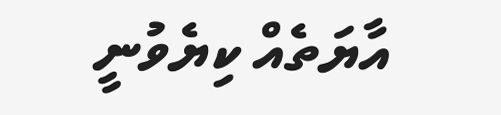އާޔަތެއް ކިޔެވުނީ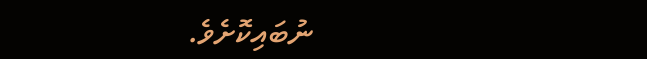ނުބައިކޮށެވެ.